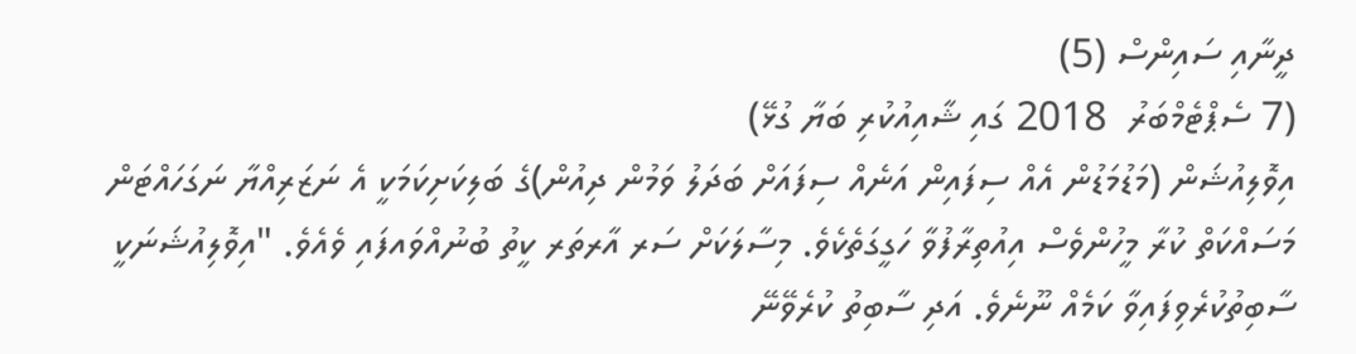ދީނާއި ސައިންސް (5)
(7 ސެޕްޓެމްބަރު  2018 ގައި ޝާއިއުކުރި ބަޔާ ގުޅޭ)
އިވޮލިއުޝަން (މަޑުމަޑުން އެއް ސިފައިން އަނެއް ސިފައަށް ބަދަލު ވަމުން ދިއުން)ގެ ބަލިކަށިކަމަކީ އެ ނަޒަރިއްޔާ ނަގަހައްޓަން މަސައްކަތް ކުރާ މީހުންވެސް އިއުތިރާފުވާ ހަގީގަތެކެވެ. މިސާލަކަށް ސަރ އާރތަރ ކީތު ބުނުއްވައފައި ވެއެވެ. "އިވޮލިއުޝަނަކީ ސާބިތުކުރެވިފައިވާ ކަމެއް ނޫނެވެ. އަދި ސާބިތު ކުރެވޭނޭ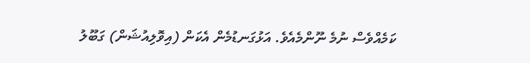ކަމެއްވެސް ނުމެ ނޫންމެއެވެ. އަޅުގަނޑުމެން އެކަން (އިވޮލިއުޝަން) ގަބޫލު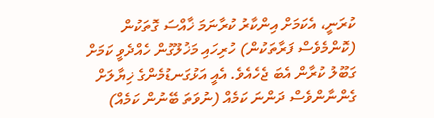ކުރަނީ، އެކަމަށް އިންކާރު ކުރާނަމަ ޚާއްސަ ގޮތަކުން (ކޮންމެވެސް ފަރާތަކުން) ހުރިހައި މަޚުލޫގުން ހެއްދެވީ ކަމަށް ގަބޫލު ކުރާން އެބަ ޖެހެއެވެ. އެއީ އަޅުގަނޑުމެންގެ ޚިޔާލަށް ގެންނާންވެސް ދަންނަ ކަމެއް (ނުވަތަ ބޭނުން ކަމެއް)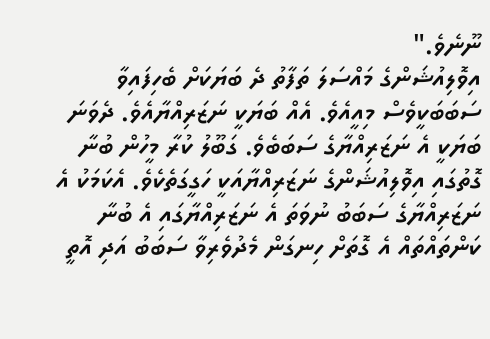ނޫނެވެ."
އިވޮލިއުޝަންގެ މައްސަލަ ތަފާތު ދެ ބަޔަކަށް ބެހިފައިވާ ސަބަބަކީވެސް މިއީއެވެ. އެއް ބަޔަކީ ނަޒަރިއްޔާއެވެ. ދެވަނަ ބަޔަކީ އެ ނަޒަރިއްޔާގެ ސަބަބެވެ. ގަބޫލު ކުރާ މީހުން ބުނާ ގޮތުގައި އިވޮލިއުޝަންގެ ނަޒަރިއްޔާއަކީ ހަގީގަތެކެވެ. އެކަމަކު އެ ނަޒަރިއްޔާގެ ސަބަބު ނުވަތަ އެ ނަޒަރިއްޔާގައި އެ ބުނާ ކަންތައްތައް އެ ގޮތަށް ހިނގަން މެދުވެރިވާ ސަބަބު އަދި އޮތީ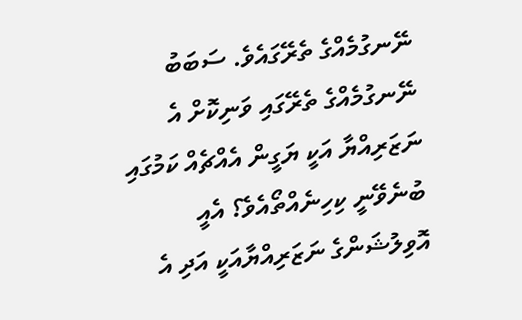ނޭނގުމެއްގެ ތެރޭގައެވެ. ސަބަބު ނޭނގުމެއްގެ ތެރޭގައި ވަނިކޮށް އެ ނަޒަރިއްޔާ އަކީ ޔަގީން އެއްޗެއް ކަމުގައި ބުނެވޭނީ ކިހިނެއްތޯއެވެ؟ އެއީ އޮވިލުޝަންގެ ނަޒަރިއްޔާއަކީ އަދި އެ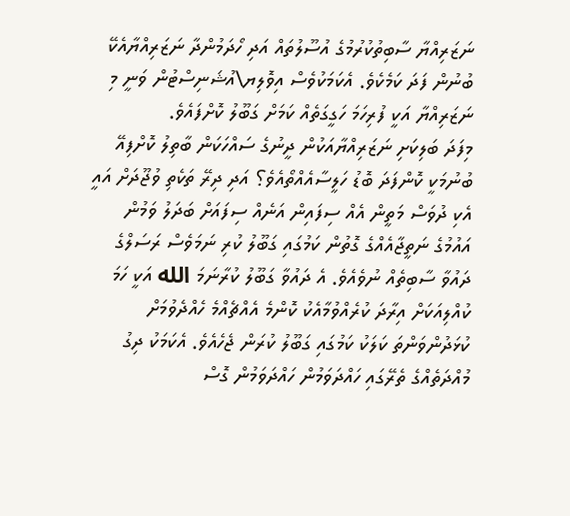ނަޒަރިއްޔާ ސާބިތުކުރުމުގެ އުސޫލުތައް އަދި ހޯދަމުންދާ ނަޒަރިއްޔާއެކޭ ބުނުން ފަދަ ކަމެކެވެ. އެކަމަކުވެސް އިވޮލިޔ\އުޝަނިސްޓުން ވަނީ މި ނަޒަރިއްޔާ އަކީ ފުރިހަމަ ހަގީގަތެއް ކަމަށް ގަބޫލު ކޮށްފައެވެ.
މިފަދަ ބަލިކަށި ނަޒަރިއްޔާއަކުން ދީނުގެ ސައްހަކަން ބާތިލު ކޮށްފިއޭ ބުނުމަކީ ކޮންފަދަ ބޮޑު ހަލީސާއެއްތޯއެވެ؟ އަދި ދިރޭ ތަކެތި ވުޖޫދަށް އައީ އެކި ދުވަސް މަތީން އެއް ސިފައިން އަނެއް ސިފައަށް ބަދަލު ވަމުން އައުމުގެ ނަތީޖާއެއްގެ ގޮތުން ކަމުގައި ގަބޫލު ކުރި ނަމަވެސް ރަސަލްގެ ދައުވާ ސާބިތެއް ނުވެއެވެ. އެ ދައުވާ ގަބޫލު ކުރާނަމަ الله އަކީ ހަމަ ކުއްލިއަކަށް އިރާދަ ކުރެއްވުމާއެކު ކޮންމެ އެއްޗެއްމެ ހެއްދެވުމަށް ކުޅަދުންވަންތަ ކަލަކު ކަމުގައި ގަބޫލު ކުރަން ޖެހެއެވެ. އެކަމަކު ދިގު މުއްދަތެއްގެ ތެރޭގައި ހައްދަވަމުން ހައްދަވަމުން ގޮސް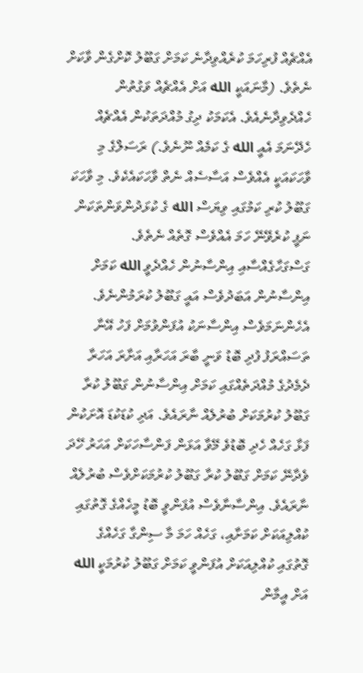އެއްޗެއް ފުރިހަމަ ކުރެއްވިދާނެ ކަމަށް ގަބޫލު ކޮށްގެން ވާކަށް ނެތެވެ. (މާނައަކީ الله އަށް އެއްޗެއް ވަގުތުން ހެއްދެވިދާނެއެވެ. އެކަމަކު ދިގު މުއްދަތަކުން އެއްޗެއް ހެދޭނަމަ އެއީ الله ގެ ކަމެއް ނޫނެވެ.) ރަސަލްގެ މި ވާހަކައަކީ އެއްވެސް އަސާސެއް ނެތް ވާހަކައެކެވެ. މި ވާހަކަ ގަބޫލު ކުރި ކަމުގައި ވިޔަސް الله ގެ ކުޅަދުންވަންތަކަން ނަފީ ކުރެވޭނޭ ހަމަ އެއްވެސް ގޮތެއް ނެތެވެ.
ގަސްގަހާގެއްސާއި އިންސާނުން ހެއްދެވީ الله ކަމަށް އިންސާނުން އަބަދުވެސް އައީ ގަބޫލު ކުރަމުންނެވެ. އެހެންނަމަވެސް އިންސާނަކު އުފަންވުމަށް ފަހު އޭނާ ތަސައްރަފު ފުދި ބޮޑު ވަނީ ބާރަ އަހަރާއި އަށާރަ އަހަރާ ދެމެދުގެ މުއްދަތެއްގައި ކަމަށް އިންސާނުން ގަބޫލު ކުރާ ގަބޫލު ކުރުމަކަށް ބުރުލެއް ނާރައެވެ. އަދި ކުޑަކުޑަ އޮށަކުން ފަޅާ ގަހެއް ހެދި ބޮޑުވެ މޭވާ އަޅަން ފަންސާހަކަށް އަހަރު ހޭދަ ވެދާނޭ ކަމަށް ގަބޫލު ކުރާ ގަބޫލު ކުރުމަކަށްވެސް ބުރުލެއް ނާރައެވެ. އިންސާނާވެސް އުފަންވީ ބޮޑު މީހެއްގެ ގޮތުގައި ކުއްލިއަކަށް ކަމަށާއި، ގަހެއް ހަމަ މާ ސިންގާ ގަހެއްގެ ގޮތުގައި ކުއްލިއަކަށް އުފަންވީ ކަމަށް ގަބޫލު ކުރުމަކީ الله އަށް އީމާން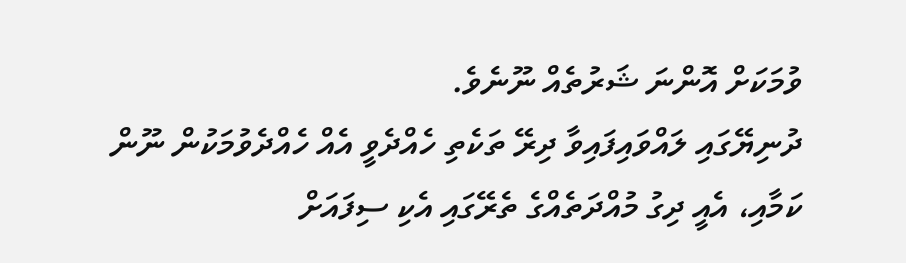ވުމަކަށް އޮންނަ ޝަރުތެއް ނޫނެވެ.
ދުނިޔޭގައި ލައްވައިފައިވާ ދިރޭ ތަކެތި ހެއްދެވީ އެއް ހެއްދެވުމަކުން ނޫން ކަމާއި، އެއީ ދިގު މުއްދަތެއްގެ ތެރޭގައި އެކި ސިފައަށް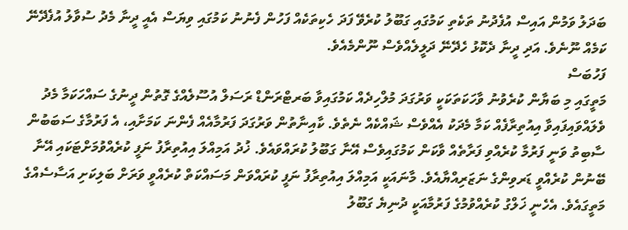ބަދަލު ވަމުން އައިސް އުފެދުނު ތަކެތި ކަމުގައި ގަބޫލު ކުރެވޭ ފަދަ ހެކިތަކެއް ފަހުން ފެނުނު ކަމުގައި ވިޔަސް އެއީ ދީނާ މެދު ސުވާލު އުފެދޭނޭ ކަމެއް ނޫނެވެ. އަދި ދީނާ ދެކޮޅު ހެދޭނޭ ދަލީލެއްވެސް ނޫންމެއެވެ.
ފަހުބަސް
މަތީގައި މި ބަޔާން ކުރެވުނު ވާހަކަތަކަކީ ވަރުގަދަ މުލްހިދެއް ކަމުގައިވާ ބަރޓްރަންޑް ރަސަލް އުސޫލެއްގެ ގޮތުން ދީނުގެ ސައްހަކަމާ މެދު ވެލައްވައިފައިވާ އިއުތިރާފެއް ކަމާ މެދަކު އެއްވެސް ޝައްކެއް ނެތެވެ. ކާއިނާތުން ވަރުގަދަ ފަރުމާއެއް ފެންނަ ކަމަށާއި، އެ ފަރުމާގެ ސަބަބުން ސާބިތު ވަނީ ފަރުމާ ކުރެއްވި ފަރާތެއް ވާކަން ކަމުގައިވެސް އޭނާ ގަބޫލު ކުރައްވައެވެ. ޚުދު އަމިއްލަ އިއުތިރާފު ނަފީ ކުރެއްވުމަށްޓަކައި އޭނާ ބޭނުން ކުރެއްވީ ޑަރވިންގެ ނަޒަރިއްޔާއެވެ. މާނައަކީ އަމިއްލަ އިއުތިރާފު ނަފީ ކުރައްވަން މަސައްކަތް ކުރެއްވީ ވަރަށް ބަލިކަށި އަސާސެއްގެ މަތީގައެވެ. އެހެނީ ޚަލްގު ކުރެއްވުމުގެ ފަރުމާއަކީ ދުނިޔެ ގަބޫލު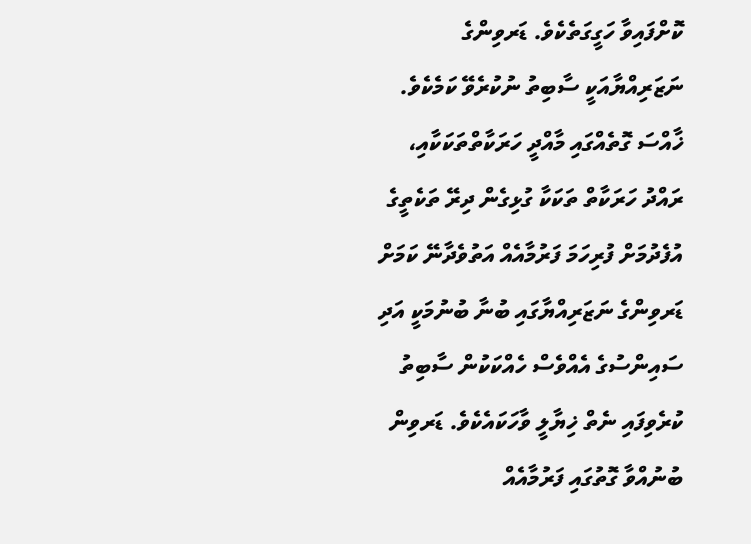ކޮށްފައިވާ ހަގީގަތެކެވެ. ޑަރވިންގެ ނަޒަރިއްޔާއަކީ ސާބިތު ނުކުރެވޭ ކަމެކެވެ. ޚާއްސަ ގޮތެއްގައި މާއްދީ ހަރަކާތްތަކަކާއި، ރައްދު ހަރަކާތް ތަކަކާ ގުޅިގެން ދިރޭ ތަކެތީގެ އުފެދުމަށް ފުރިހަމަ ފަރުމާއެއް އަތުވެދާނޭ ކަމަށް ޑަރވިންގެ ނަޒަރިއްޔާގައި ބުނާ ބުނުމަކީ އަދި ސައިންސުގެ އެއްވެސް ހެއްކަކުން ސާބިތު ކުރެވިފައި ނެތް ޚިޔާލީ ވާހަކައެކެވެ. ޑަރވިން ބުނުއްވާ ގޮތުގައި ފަރުމާއެއް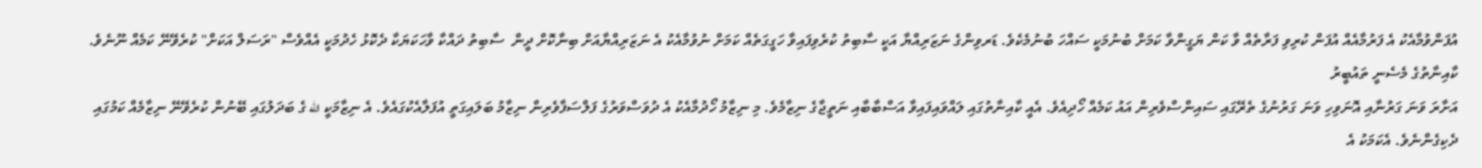އުފަންވުމާއެކު އެ ފަރުމާއެއް އުފަން ކުރިވި ފަރާތެއް ވާ ކަން ޔަގީންވާ ކަމަށް ބުނުމަކީ ސައްހަ ބުނުމެކެވެ. ޑަރވިންގެ ނަޒަރިއްޔާ އަކީ ސާބިތު ކުރެވިފައިވާ ހަގީގަތެއް ކަމަށް ނުވުމާއެކު އެ ނަޒަރިއްޔާއަށް ބިނާކޮށް ދީން  ސާބިތު ދައްކާ ވާހަކަޔަކާ ދެކޮޅު ހެދުމަކީ އެއްވެސް "ރަސަލް އަކަށް" ކުރެވޭނޭ ކަމެއް ނޫނެވެ.
ކާއިނާތުގެ މެސެނީ ތައުބީރު
އަށާރަ ވަނަ ގަރުނާއި އޮނަވިހި ވަނަ ގަރުނުގެ ތެރޭގައި ސައިންސްވެރިން އައު ކަމެއް ހޯދިއެވެ. އެއީ ކާއިނާތުގައި ލައްވައިފައިވާ އަސްބާބާއި ނަތީޖާގެ ނިޒާމެވެ. މި ނިޒާމު ހޯދުމާއެކު އެ ދުވަސްވަރުގެ ފަލްސަފާވެރިން ނިޒާމު ބަލައިގަތީ އުފަލާއެކުގައެވެ. އެ ނިޒާމަކީ الله ގެ ބަދަލުގައި ބޭނުން ކުރެވޭނޭ ނިޒާމެއް ކަމުގައި ދެކިގެންނެވެ. އެކަމަކު އެ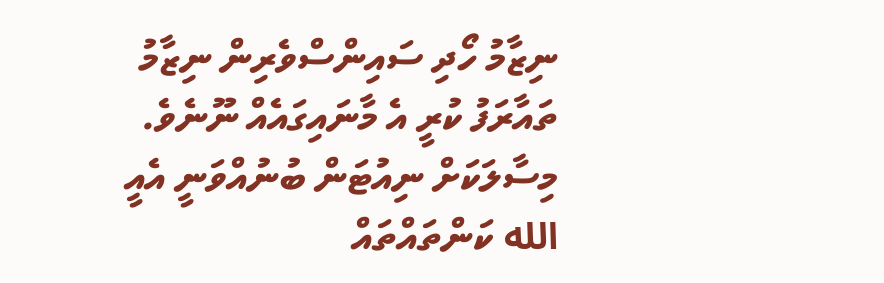ނިޒާމު ހޯދި ސައިންސްވެރިން ނިޒާމު ތައާރަފު ކުރީ އެ މާނައިގައެއް ނޫނެވެ. މިސާލަކަށް ނިއުޓަން ބުނުއްވަނީ އެއީ الله ކަންތައްތައް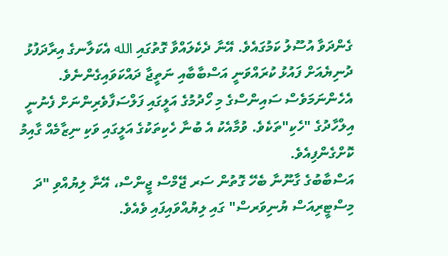ގެންދަވާ އުސޫލު ކަމުގައެވެ. އޭނާ ދެކެލައްވާ ގޮތުގައި الله އެކަލާނގެ އިރާދަފުޅު ދުނިޔެއަށް ފައުޅު ކުރައްވަނީ އަސްބާބާއި ނަތީޖާ ދައްކަވައިގެންނެވެ. އެހެންނަމަވެސް ސައިންސްގެ މި ހޯދުމުގެ އަލީގައި ފަލްސަފާވެރިންނަށް ފެނުނީ އިލްހާދުގެ "ހެކި"ތަކެވެ. ވުމާއެކު އެ ބުނާ ހެކިތަކުގެ އަލީގައި ވަކި ނިޒާމެއް ގާއިމު ކޮށްގެންފިއެވެ.
އަސްބާބުގެ ގާނޫނާ ބެހޭ ގޮތުން ސަރ ޖޭމްސް ޖީންސް، އޭނާ ލިޔުއްވި "ދަ މިސްޓީރިއަސް ޔުނިވަރސް" ގައި ލިޔުއްވައިފައި ވެއެވެ.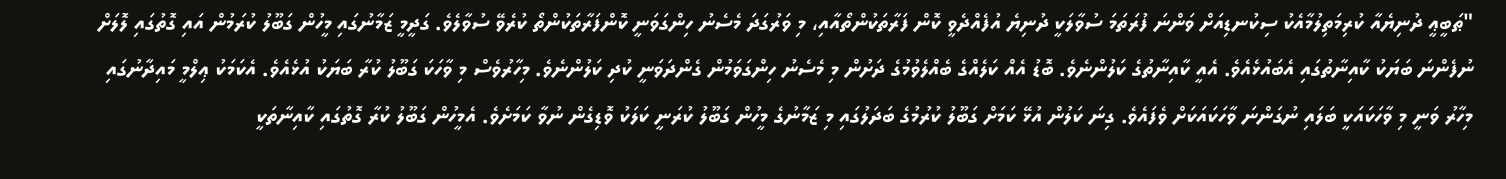"ޠަބީޢީ ދުނިޔެއާ ކުރިމަތިލުމާއެކު ސިކުނޑިއަށް ވަންނަ ފުރަތަމަ ސުވާލަކީ ދުނިޔެ އުފެއްދެވީ ކޮން ފަރާތަކުންތޯއާއި، މި ވަރުގަދަ މެސެނު ހިންގަވަނީ ކޮންފަރާތަކުންތޯ ކުރެވޭ ސުވާލެވެ. ގަދީމީ ޒަމާނުގައި މީހުން ގަބޫލު ކުރަމުން އައި ގޮތުގައި ލޮލަށް ނުފެންނަ ބަޔަކު ކާއިނާތުގައި އެބައުޅެއެވެ. އެއީ ކާއިނާތުގެ ކަލުންނެވެ. ބޮޑު އެއް ކަލެއްގެ ބެއްލެވުމުގެ ދަށުން މި މެސެނު ހިންގަވަމުން ގެންދަވަނީ ކުދި ކަލުންނެވެ. މިހާރުވެސް މި ވާހަކަ ގަބޫލު ކުރާ ބަޔަކު އުޅެއެވެ. އެކަމަކު ޢިލްމީ މައިދާނުގައި މިހާރު ވަނީ މި ވާހަކައަކީ ބަލައި ނުގަންނަ ވާހަކައަކަށް ވެފައެވެ. ގިނަ ކަލުން އުޅޭ ކަމަށް ގަބޫލު ކުރުމުގެ ބަދަލުގައި މި ޒަމާނުގެ މީހުން ގަބޫލު ކުރަނީ ކަލަކު ވޮޑިގެން ނުވާ ކަމަށެވެ. އެމީހުން ގަބޫލު ކުރާ ގޮތުގައި ކާއިނާތަކީ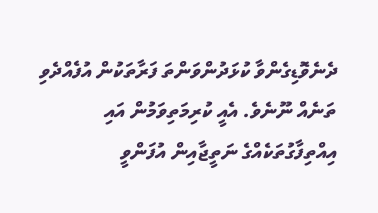ދެނެވޮޑިގެންވާ ކުޅަދުންވަންތަ ފަރާތަކުން އުފެއްދެވި ތަނެއް ނޫނެވެ. އެއީ ކުރިމަތިވަމުން އައި އިއްތިފާގުތަކެއްގެ ނަތީޖާއިން އުފަންވީ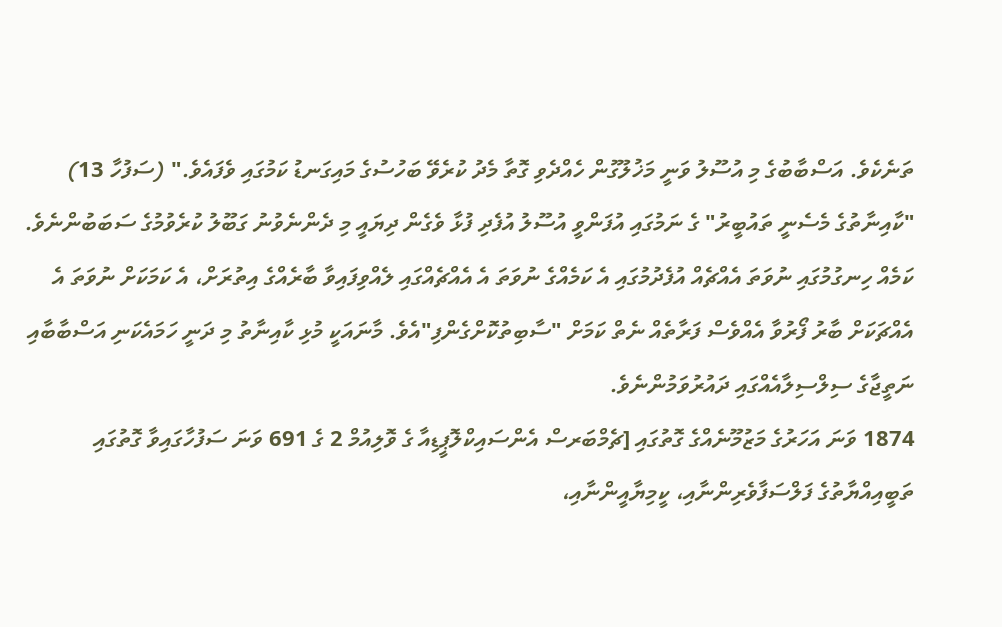ތަނެކެވެ. އަސްބާބުގެ މި އުސޫލު ވަނީ މަޚުލޫގުން ހެއްދެވި ގޮތާ މެދު ކުރެވޭ ބަހުސުގެ މައިގަނޑު ކަމުގައި ވެފައެވެ." (ސަފުހާ 13)
"ކާއިނާތުގެ މެސެނީ ތައުބީރު" ގެ ނަމުގައި އުފަންވީ އުސޫލު އުފެދި ފުޅާ ވެގެން ދިޔައީ މި ދެންނެވުނު ގަބޫލު ކުރެވުމުގެ ސަބަބުންނެވެ. ކަމެއް ހިނގުމުގައި ނުވަތަ އެއްޗެއް އުފެދުމުގައި އެ ކަމެއްގެ ނުވަތަ އެ އެއްޗެއްގައި ލެއްވިފައިވާ ބާރެއްގެ އިތުރަށް، އެ ކަމަކަށް ނުވަތަ އެ އެއްޗަކަށް ބާރު ފޯރުވާ އެއްވެސް ފަރާތެއް ނެތް ކަމަށް "ސާބިތުކޮށްގެންފި"އެވެ. މާނައަކީ މުޅި ކާއިނާތު މި ދަނީ ހަމައެކަނި އަސްބާބާއި ނަތީޖާގެ ސިލްސިލާއެއްގައި ދައުރުވަމުންނެވެ.
1874 ވަނަ އަހަރުގެ މަޒުމޫނެއްގެ ގޮތުގައި [ޗެމްބަރސް އެންސައިކްލޮޕީޑިއާ ގެ ވޮލިއުމް 2 ގެ 691 ވަނަ ސަފުހާގައިވާ ގޮތުގައި ތަބީއިއްޔާތުގެ ފަލްސަފާވެރިންނާއި، ކީމިޔާއީންނާއި،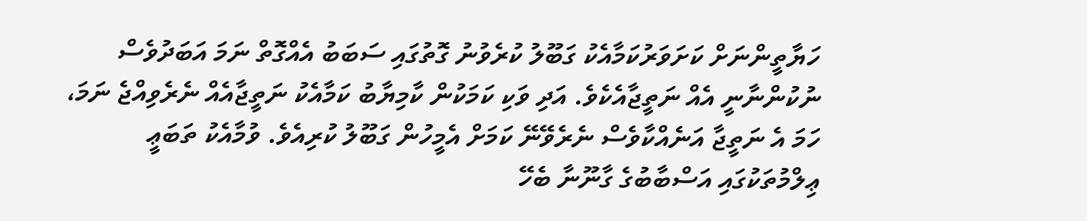ހަޔާތީންނަށް ކަށަވަރުކަމާއެކު ގަބޫލު ކުރެވުނު ގޮތުގައި ސަބަބު އެއްގޮތް ނަމަ އަބަދުވެސް ނުކުންނާނީ އެއް ނަތީޖާއެކެވެ. އަދި ވަކި ކަމަކުން ކާމިޔާބު ކަމާއެކު ނަތީޖާއެއް ނެރެވިއްޖެ ނަމަ، ހަމަ އެ ނަތީޖާ އަނެއްކާވެސް ނެރެވޭނޭ ކަމަށް އެމީހުން ގަބޫލު ކުރިއެވެ. ވުމާއެކު ތަބަޢީ ޢިލްމުތަކުގައި އަސްބާބުގެ ގާނޫނާ ބެހޭ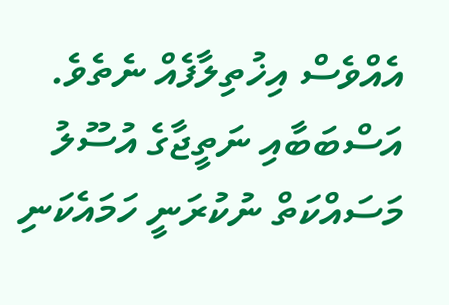އެއްވެސް އިޚުތިލާފެއް ނެތެވެ. އަސްބަބާއި ނަތީޖާގެ އުސޫލު މަސައްކަތް ނުކުރަނީ ހަމައެކަނި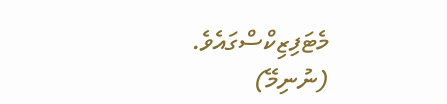މެޓަފިޒިކްސްގައެވެ.
(ނުނިމޭ)